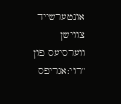אונטערשייד צווישן ווערסיעס פון "רוי:אגריפס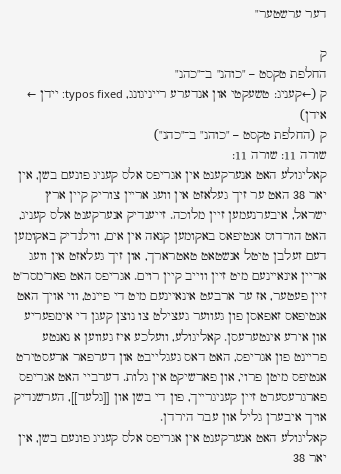דער ערשטער"

ק
החלפת טקסט – "כוהנ" ב־"כהנ"
ק (←קעניג: טשעקטי און אנדערע רייניגונג, typos fixed: יידן ← אידן)
ק (החלפת טקסט – "כוהנ" ב־"כהנ")
שורה 11: שורה 11:
קאליגולע האט אנערקענט אין אגריפס אלס קעניג פונעם בשן, אין יאר 38 האט ער זיך געלאזט אין וועג אריין צוריק קיין ארץ ישראל, איבערנעמען זיין מלוכה. זייענדיק אנערקענט אלס קעניג, האט הורדוס אנטיפאס באקומען קנאה אין אים, ווילנדיק באקומען דעם זעלבן טיטל אנשטאט טאטרארך, און זיך געלאזט אין וועג אריין אינאיינעם מיט זיין ווייב קיין רוים. אגריפס האט פאר'מסר'ט זיין פעטער, אז ער ארבעט אינאיינעם מיט די פיינט, ווי אויך האט אנטיפאס זאפאסן פון געווער געצילט צו נוצן קעגן די אימפעריע און אירע אינטערעסן. קאליגולע, וועלכע איז געווען א נאנטע פריינט פון אגריפס, האט דאס געגלייבט און דערפאר ארעסטירט אנטיפס מיטן פרוי, און פארשיקט אין גלות. דערביי האט אגריפס פארגרעסערט זיין קעניגרייך, פון די בשן און [[גלעד]], הערשנדיק אויך איבערן גליל און עבר הירדן.
קאליגולע האט אנערקענט אין אגריפס אלס קעניג פונעם בשן, אין יאר 38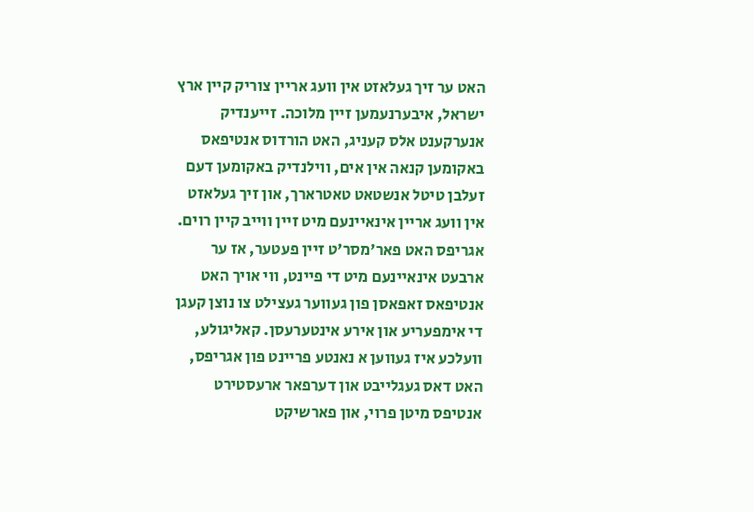האט ער זיך געלאזט אין וועג אריין צוריק קיין ארץ ישראל, איבערנעמען זיין מלוכה. זייענדיק אנערקענט אלס קעניג, האט הורדוס אנטיפאס באקומען קנאה אין אים, ווילנדיק באקומען דעם זעלבן טיטל אנשטאט טאטרארך, און זיך געלאזט אין וועג אריין אינאיינעם מיט זיין ווייב קיין רוים. אגריפס האט פאר'מסר'ט זיין פעטער, אז ער ארבעט אינאיינעם מיט די פיינט, ווי אויך האט אנטיפאס זאפאסן פון געווער געצילט צו נוצן קעגן די אימפעריע און אירע אינטערעסן. קאליגולע, וועלכע איז געווען א נאנטע פריינט פון אגריפס, האט דאס געגלייבט און דערפאר ארעסטירט אנטיפס מיטן פרוי, און פארשיקט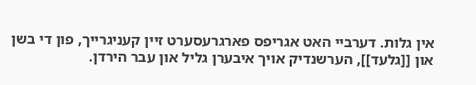אין גלות. דערביי האט אגריפס פארגרעסערט זיין קעניגרייך, פון די בשן און [[גלעד]], הערשנדיק אויך איבערן גליל און עבר הירדן.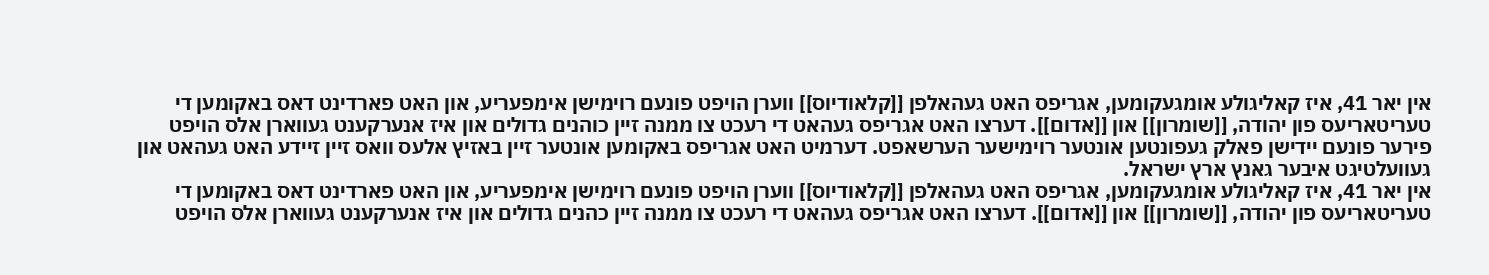אין יאר 41, איז קאליגולע אומגעקומען, אגריפס האט געהאלפן [[קלאודיוס]] ווערן הויפט פונעם רוימישן אימפעריע, און האט פארדינט דאס באקומען די טעריטאריעס פון יהודה, [[שומרון]] און [[אדום]]. דערצו האט אגריפס געהאט די רעכט צו ממנה זיין כוהנים גדולים און איז אנערקענט געווארן אלס הויפט פירער פונעם יידישן פאלק געפונטען אונטער רוימישער הערשאפט. דערמיט האט אגריפס באקומען אונטער זיין באזיץ אלעס וואס זיין זיידע האט געהאט און געוועלטיגט איבער גאנץ ארץ ישראל.
אין יאר 41, איז קאליגולע אומגעקומען, אגריפס האט געהאלפן [[קלאודיוס]] ווערן הויפט פונעם רוימישן אימפעריע, און האט פארדינט דאס באקומען די טעריטאריעס פון יהודה, [[שומרון]] און [[אדום]]. דערצו האט אגריפס געהאט די רעכט צו ממנה זיין כהנים גדולים און איז אנערקענט געווארן אלס הויפט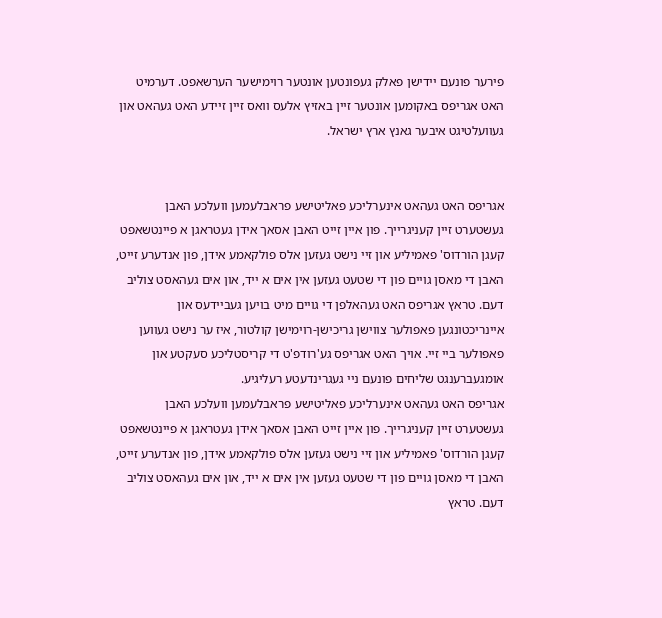פירער פונעם יידישן פאלק געפונטען אונטער רוימישער הערשאפט. דערמיט האט אגריפס באקומען אונטער זיין באזיץ אלעס וואס זיין זיידע האט געהאט און געוועלטיגט איבער גאנץ ארץ ישראל.


אגריפס האט געהאט אינערליכע פאליטישע פראבלעמען וועלכע האבן געשטערט זיין קעניגרייך. פון איין זייט האבן אסאך אידן געטראגן א פיינטשאפט קעגן הורדוס' פאמיליע און זיי נישט געזען אלס פולקאמע אידן, פון אנדערע זייט, האבן די מאסן גויים פון די שטעט געזען אין אים א ייד, און אים געהאסט צוליב דעם. טראץ אגריפס האט געהאלפן די גויים מיט בויען געביידעס און איינריכטונגען פאפולער צווישן גריכישן-רוימישן קולטור, איז ער נישט געווען פאפולער ביי זיי. אויך האט אגריפס גע'רודפ'ט די קריסטליכע סעקטע און אומגעברענגט שליחים פונעם ניי געגרינדעטע רעליגיע.
אגריפס האט געהאט אינערליכע פאליטישע פראבלעמען וועלכע האבן געשטערט זיין קעניגרייך. פון איין זייט האבן אסאך אידן געטראגן א פיינטשאפט קעגן הורדוס' פאמיליע און זיי נישט געזען אלס פולקאמע אידן, פון אנדערע זייט, האבן די מאסן גויים פון די שטעט געזען אין אים א ייד, און אים געהאסט צוליב דעם. טראץ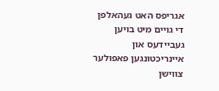אגריפס האט געהאלפן די גויים מיט בויען געביידעס און איינריכטונגען פאפולער צווישן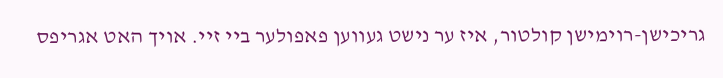גריכישן-רוימישן קולטור, איז ער נישט געווען פאפולער ביי זיי. אויך האט אגריפס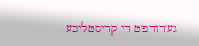גע'רודפ'ט די קריסטליכע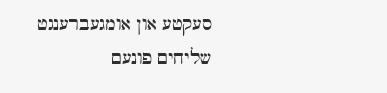סעקטע און אומגעברענגט שליחים פונעם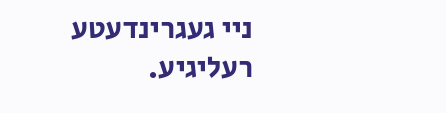ניי געגרינדעטע רעליגיע.